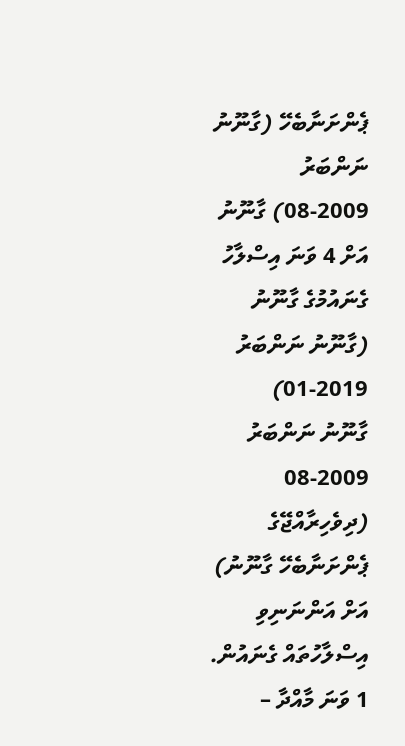ޕެންށަނާބެހޭ (ގާނޫނު ނަންބަރު 2009-08) ގާނޫނު އަށް 4 ވަނަ އިސްލާހު ގެނައުމުގެ ގާނޫނު
(ގާނޫނު ނަންބަރު 2019-01)
ގާނޫނު ނަންބަރު  2009-08 (ދިވެހިރާއްޖޭގެ ޕެންށަނާބެހޭ ގާނޫނު) އަށް އަންނަނިވި އިސްލާހުތައް ގެނައުން.
1 ވަނަ މާއްދާ –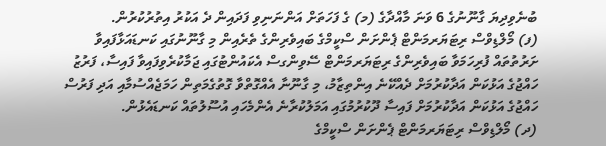ބުނެވިދިޔަ ގާނޫނުގެ 6 ވަނަ މާއްދާގެ (މ) ގެ ފަހަތަށް އަންނަނިވި ފަދައިން ދެ އަކުރު އިތުރުކުރުން.
(ފ) މޯލްޑިވްސް ރިޓަޔަރމަންޓް ޕެންށަން ސްކީމްގެ ބައިވެރިންގެ ތެރެއިން މި ގާނޫނުގައި ކަނޑައަޅާފައިވާ ށަރުތުތައް ފުރިހަމަވާ ބައިވެރިންގެ ރިޓަޔަރމަންޓް ސޭވިންގސް އެކައުންޓުގައި ޖަމާކުރެވިފައިވާ ފައިސާ، ފަރުޒު ހައްޖުގެ އަޅުކަން އަދާކުރުމަށް ދެއްކޭނެ އިންތިޒާމު، މި ގާނޫނާ އެއްގޮތްވާ ގޮތުގެމަތިން ހަމަޖެއްސުމާއި އަދި ފަރުސް ހައްޖުގެ އަޅުކަން އަދާކުރުމަށް ފައިސާ ދޫކުރުމުގައި އަމަލުކުރާނެ އެންމެހައި އުސޫލުތައް ކަނޑައެޅުން.
(ދ) މޯލްޑިވްސް ރިޓަޔަރމަންޓް ޕެންށަން ސްކީމްގެ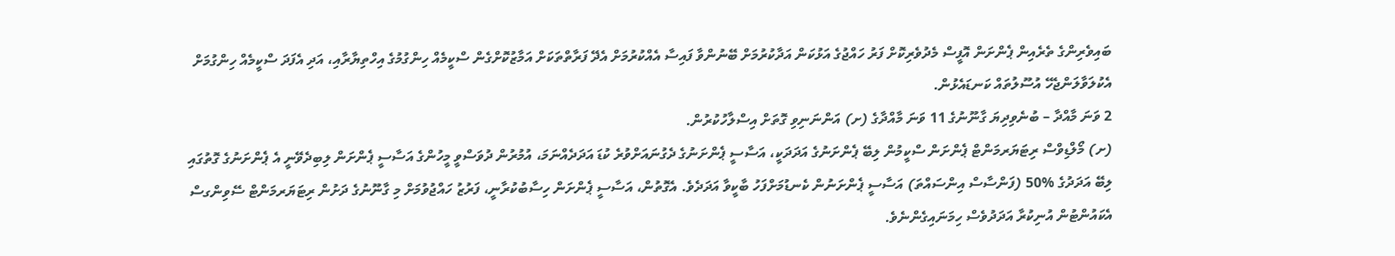ބައިވެރިންގެ ތެރެއިން ޕެންށަން އޮފީސް މެދުވެރިކޮށް ފަރު ހައްޖުގެ އަޅުކަން އަދާކުރުމަށް ބޭނުންވާ ފައިސާ އެއްކުރުމަށް އެދޭ ފަރާތްތަކަށް އަމާޒުކޮށްގެން ސްކީމެއް ހިންގުމުގެ އިހްތިޔާރާއި، އަދި އެފަދަ ސްކީމެއް ހިންގުމަށް އެކުލަވާލަންޖެހޭ އުސޫލުތައް ކަނޑައެޅުން.
2 ވަނަ މާއްދާ – ބުނެވިދިޔަ ގާނޫނުގެ 11 ވަނަ މާއްދާގެ (ށ) އަންނަނިވި ގޮތަށް އިސްލާހުކުރުން.
(ށ) މޯލްޑިވްސް ރިޓަޔަރމަންޓް ޕެންށަން ސްކީމުން ލިބޭ ޕެންށަނުގެ އަދަދަކީ، އަސާސީ ޕެންށަނުގެ ދެގުނައަށްވުރެ ކުޑަ އަދަދެއްނަމަ، އުމުރުން ދުވަސްވީ މީހުންގެ އަސާސީ ޕެންށަން ލިބިދެވޭނީ އެ ޕެންށަނުގެ ގޮތުގައި ލިބޭ އަދަދުގެ %50 (ފަންސާސް އިންސައްތަ) އަސާސީ ޕެންށަނުން ކެނޑުމަށްފަހު ބާކީވާ އަދަދެވެ. އެގޮތުން، އަސާސީ ޕެންށަން ހިސާބުކުރާނީ، ފަރުޒު ހައްޖުވުމަށް މި ގާނޫނުގެ ދަށުން ރިޓަޔަރމަންޓް ސޭވިންގސް އެކައުންޓުން އުނިކުރާ އަދަދުވެސް ހިމަނައިގެންނެވެ.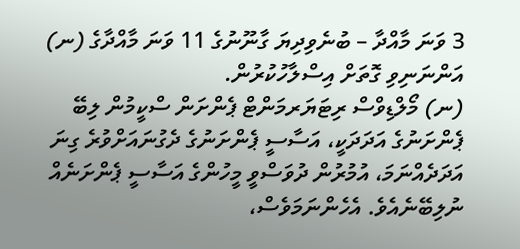3 ވަނަ މާއްދާ – ބުނެވިދިޔަ ގާނޫނުގެ 11 ވަނަ މާއްދާގެ (ނ) އަންނަނިވި ގޮތަށް އިސްލާހުކުރުން.
(ނ) މޯލްޑިވްސް ރިޓަޔަރމަންޓް ޕެންށަން ސްކީމުން ލިބޭ ޕެންށަނުގެ އަދަދަކީ، އަސާސީ ޕެންށަނުގެ ދެގުނައަށްވުރެ ގިނަ އަދަދެއްނަމަ، އުމުރުން ދުވަސްވީ މީހުންގެ އަސާސީ ޕެންށަނެއް ނުލިބޭނެއެވެ. އެހެންނަމަވެސް،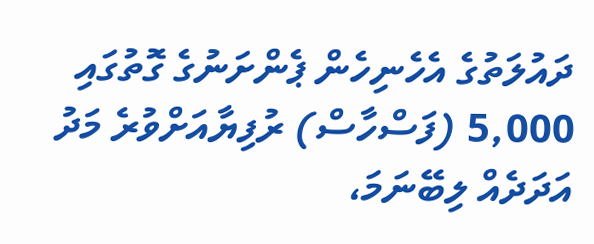ދައުލަތުގެ އެހެނިހެން ޕެންށަނުގެ ގޮތުގައި 5,000 (ފަސްހާސް) ރުފިޔާއަށްވުރެ މަދު އަދަދެއް ލިބޭނަމަ،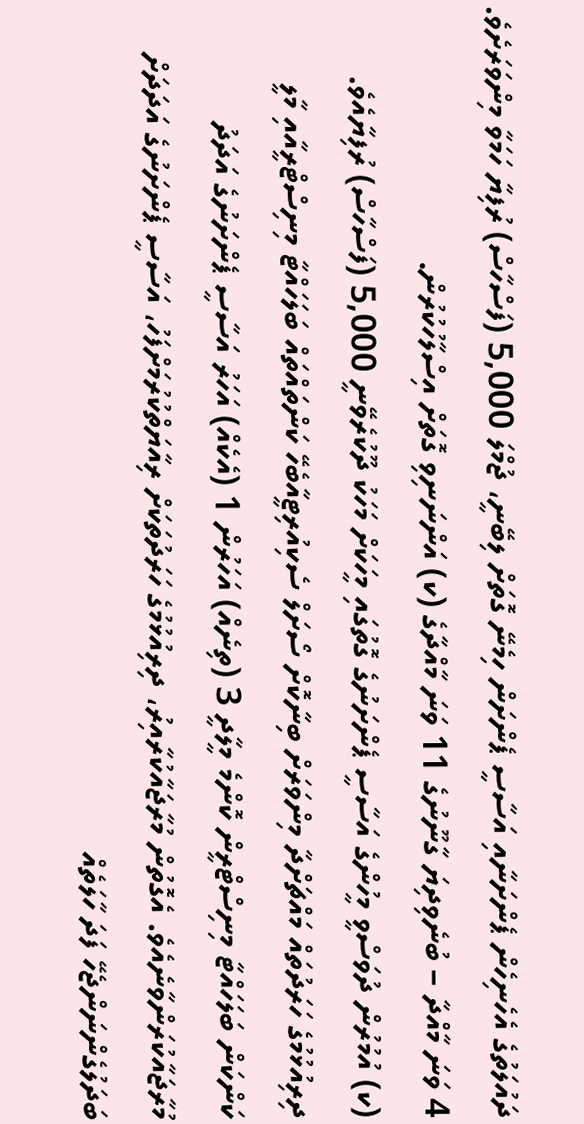ދައުލަތުގެ އެހެނިހެން ޕެންށަނާއި އަސާސީ ޕެންށަން ހިމެނޭ ގޮތަށް ލިބޭނީ، ޖުމްލަ 5,000 (ފަސްހާސް) ރުފިޔާ ހަމަވާ މިންވަރަށެވެ.
4 ވަނަ މާއްދާ – ބުނެވިދިޔަ ގާނޫނުގެ 11 ވަނަ މާއްދާގެ (ކ) އަންނަނިވި ގޮތަށް އިސްލާހުކުރުން.
(ކ) އުމުރުން ދުވަސްވީ މީހުންގެ އަސާސީ ޕެންށަނުގެ ގޮތުގައި މީހަކަށް މަހަކު ދޫކުރެވޭނީ 5,000 (ފަސްހާސް) ރުފިޔާއެވެ. ދިރިއުޅުމުގެ ހަރަދުތައް މައްޗަށްދާ މިންވަރަށް ބިނާކޮށް ސޯށަލް ސެކިއުރިޓީއާބެހޭ ކަންތައްތައް ބަލަހައްޓާ މިނިސްޓްރީއާއި މާލީ ކަންކަން ބަލަހައްޓާ މިނިސްޓްރީން ކޮންމެ މީލާދީ 3 (ތިނެއް) އަހަރުން 1 (އެކެއް) އަހަރު އަސާސީ ޕެންށަނުގެ އަދަދު މުރާޖައާކުރަންވާނެއެވެ. އެގޮތުން މުރާޖައާކުރާއިރު، ދިރިއުޅުމުގެ ހަރަދުތަކަށް ރިއާޔަތްކުރުމަށްފަހު، އަސާސީ ޕެންށަނުގެ އަދަދަށް ބަދަލުގެންނަންޖެހޭ ފަދަ ހާލަތެއް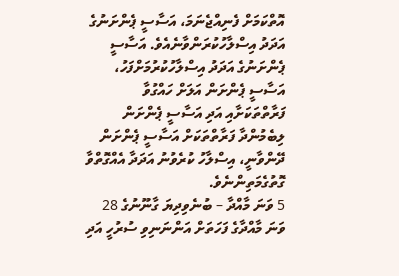އޮތްކަމަށް ފެނިއްޖެނަމަ، އަސާސީ ޕެންށަނުގެ އަދަދު އިސްލާހުކުރަންވާނެއެވެ. އަސާސީ ޕެންށަނުގެ އަދަދު އިސްލާހުކުރުމަށްފަހު، އަސާސީ ޕެންށަން އަލަށް ހައްގުވާ ފަރާތްތަކަށާއި އަދި އަސާސީ ޕެންށަން ލިބެމުންދާ ފަރާތްތަކަށް އަސާސީ ޕެންށަން ދޭންވާނީ، އިސްލާހު ކުރެވުނު އަދަދާ އެއްގޮތްވާ ގޮތުގެމަތިންނެވެ.
5 ވަނަ މާއްދާ – ބުނެވިދިޔަ ގާނޫނުގެ 28 ވަނަ މާއްދާގެ ފަހަތަށް އަންނަނިވި ސުރުހީ އަދި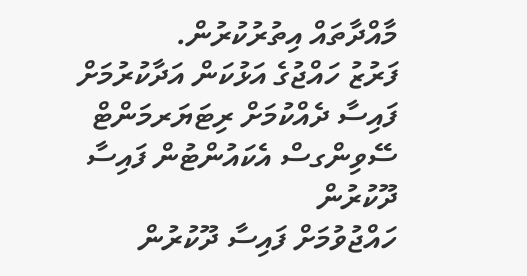މާއްދާތައް އިތުރުކުރުން.
ފަރުޒު ހައްޖުގެ އަޅުކަން އަދާކުރުމަށް ފައިސާ ދެއްކުމަށް ރިޓަޔަރމަންޓް ސޭވިންގސް އެކައުންޓުން ފައިސާ ދޫކުރުން
ހައްޖުވުމަށް ފައިސާ ދޫކުރުން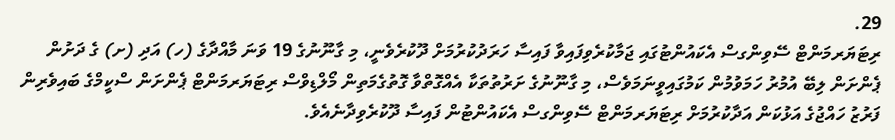29.
ރިޓަޔަރމަންޓް ސޭވިންގސް އެކައުންޓުގައި ޖަމާކުރެވިފައިވާ ފައިސާ ހަރަދުކުރުމަށް ދޫކުރެވެނީ، މި ގާނޫނުގެ 19 ވަނަ މާއްދާގެ (ހ) އަދި (ށ) ގެ ދަށުން ޕެންށަން ލިބޭ އުމުރު ހަމަވުމުން ކަމުގައިވީނަމަވެސް، މި ގާނޫނުގެ ށަރުތުތަކާ އެއްގޮތްވާ ގޮތުގެމަތިން މޯލްޑިވްސް ރިޓަޔަރމަންޓް ޕެންށަން ސްކީމްގެ ބައިވެރިން ފަރުޒު ހައްޖުގެ އަޅުކަން އަދާކުރުމަށް ރިޓަޔަރމަންޓް ސޭވިންގސް އެކައުންޓުން ފައިސާ ދޫކުރެވިދާނެއެވެ.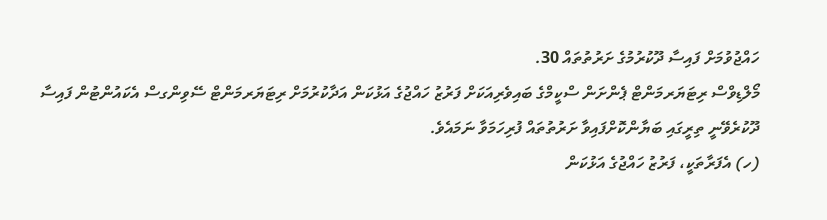ހައްޖުވުމަށް ފައިސާ ދޫކުރުމުގެ ށަރުތުތައް 30.
މޯލްޑިވްސް ރިޓަޔަރމަންޓް ޕެންށަން ސްކީމްގެ ބައިވެރިއަކަށް ފަރުޒު ހައްޖުގެ އަޅުކަން އަދާކުރުމަށް ރިޓަޔަރމަންޓް ސޭވިންގސް އެކައުންޓުން ފައިސާ ދޫކުރެވޭނީ ތިރީގައި ބަޔާންކޮށްފައިވާ ށަރުތުތައް ފުރިހަމަވާ ނަމައެވެ.
(ހ) އެފަރާތަކީ، ފަރުޒު ހައްޖުގެ އަޅުކަން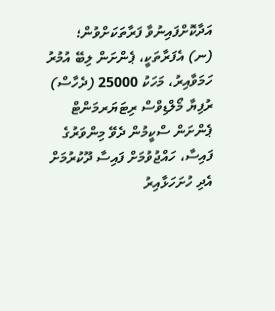އަދާކޮށްފައިނުވާ ފަރާތަކަށްވުން؛
(ނ) އެފަރާތަކީ، ޕެންށަން ލިބޭ އުމުރު ހަމަވާއިރު، މަހަކު 25000 (ދެހާސް) ރުފިޔާ މޯލްޑިވްސް ރިޓަޔަރމަންޓް ޕެންށަން ސްކީމުން ދެވޭ މިންވަރުގެ ފައިސާ، ހައްޖުވުމަށް ފައިސާ ދޫކުރުމަށް އެދި ހުށަހަޅާއިރު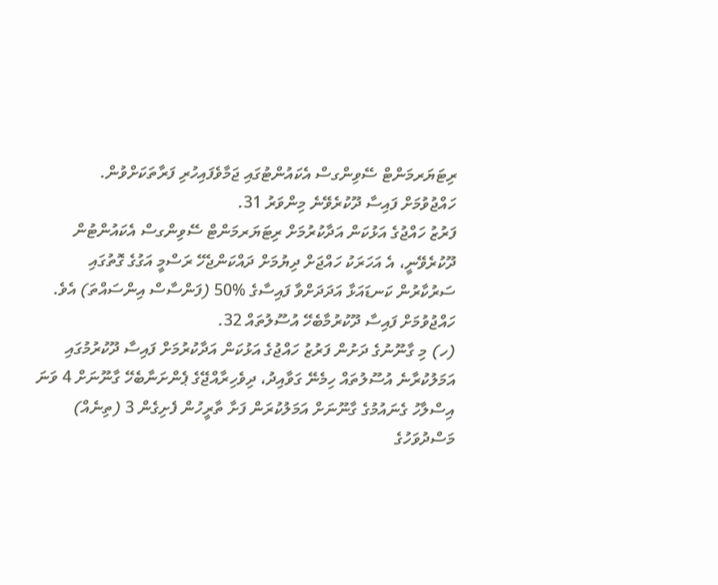ރިޓަޔަރމަންޓް ސޭވިންގސް އެކައުންޓުގައި ޖަމާވެފައިހުރި ފަރާތަކަށްވުން.
ހައްޖުވުމަށް ފައިސާ ދޫކުރެވޭނެ މިންވަރު 31.
ފަރުޒު ހައްޖުގެ އަޅުކަން އަދާކުރުމަށް ރިޓަޔަރމަންޓް ސޭވިންގސް އެކައުންޓުން ދޫކުރެވޭނީ، އެ އަހަރަކު ހައްޖަށް ދިޔުމަށް ދައްކަންޖެހޭ ރަސްމީ އަގުގެ ގޮތުގައި ސަރުކާރުން ކަނޑައަޅާ އަދަދަށްވާ ފައިސާގެ %50 (ފަންސާސް އިންސައްތަ) އެވެ.
ހައްޖުވުމަށް ފައިސާ ދޫކުރުމާބެހޭ އުސޫލުތައް 32.
(ހ) މި ގާނޫނުގެ ދަށުން ފަރުޒު ހައްޖުގެ އަޅުކަން އަދާކުރުމަށް ފައިސާ ދޫކުރުމުގައި އަމަލުކުރާނެ އުސޫލުތައް ހިމެނޭ ގަވާއިދު، ދިވެހިރާއްޖޭގެ ޕެންށަނާބެހޭ ގާނޫނަށް 4 ވަނަ އިސްލާހު ގެނައުމުގެ ގާނޫނަށް އަމަލުކުރަން ފަށާ ތާރީހުން ފެށިގެން 3 (ތިނެއް) މަސްދުވަހުގެ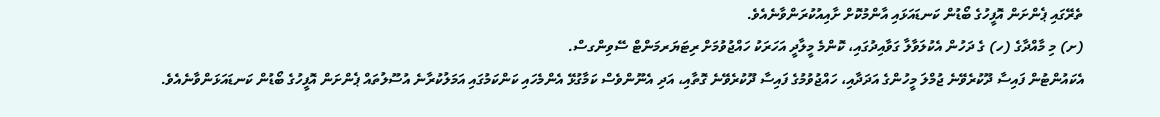ތެރޭގައި ޕެންށަން އޮފީހުގެ ބޯޑުން ކަނޑައަޅައި އާންމުކޮށް ށާއިއުކުރަންވާނެއެވެ.
(ށ) މި މާއްދާގެ (ހ) ގެ ދަހުން އެކުލަވާލާ ގަވާއިދުގައި، ކޮންމެ މީލާދީ އަހަރަކު ހައްޖުވުމަށް ރިޓަޔަރމަންޓް ސޭވިންގސް.
އެކައުންޓުން ފައިސާ ދޫކުރެވޭނެ ޖުމްލަ މީހުންގެ އަދަދާއި، ހައްޖުވުމުގެ ފައިސާ ދޫކުރެވޭނެ ގޮތާއި، އަދި އެނޫންވެސް ކަމާގުޅޭ އެންމެހައި ކަންކަމުގައި އަމަލުކުރާނެ އުސޫލުތައް ޕެންށަން އޮފީހުގެ ބޯޑުން ކަނޑައަޅަންވާނެއެވެ.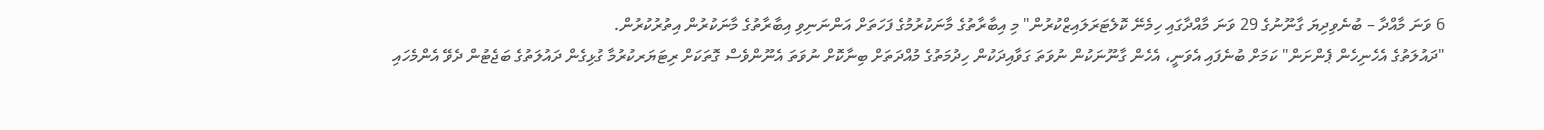6 ވަނަ މާއްދާ – ބުނެވިދިޔަ ގާނޫނުގެ 29 ވަނަ މާއްދާގައި ހިމެނޭ ކޮލެޓަރަލައިޒްކުރުން" މި އިބާރާތުގެ މާނަކުރުމުގެ ފަހަތަށް އަންނަނިވި އިބާރާތުގެ މާނަކުރުން އިތުރުކުރުން.
"ދައުލަތުގެ އެހެނިހެން ޕެންށަން" ކަމަށް ބުނެފައި އެވަނީ، އެހެން ގާނޫނަކުން ނުވަތަ ގަވާއިދަކުން ހިދުމަތުގެ މުއްދަތަށް ބިނާކޮށް ނުވަތަ އެނޫންވެސް ގޮތަކަށް ރިޓަޔަރކުރުމާ ގުޅިގެން ދައުލަތުގެ ބަޖެޓުން ދެވޭ އެންމެހައި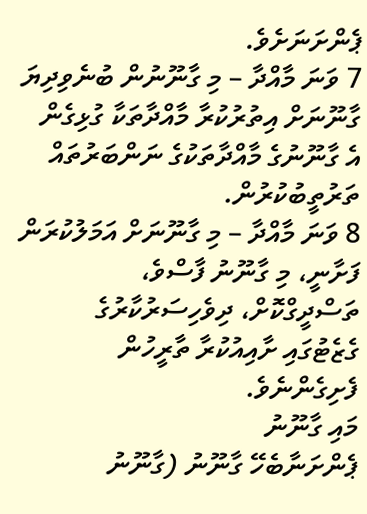ޕެންށަނަށެވެ.
7 ވަނަ މާއްދާ – މި ގާނޫނުން ބުނެވިދިޔަ ގާނޫނަށް އިތުރުކުރާ މާއްދާތަކާ ގުޅިގެން އެ ގާނޫނުގެ މާއްދާތަކުގެ ނަންބަރުތައް ތަރުތީބުކުރުން.
8 ވަނަ މާއްދާ – މި ގާނޫނަށް އަމަލުކުރަން ފަށާނީ، މި ގާނޫނު ފާސްވެ، ތަސްދީގްކޮށް، ދިވެހިސަރުކާރުގެ ގެޒެޓުގައި ށާއިއުކުރާ ތާރީހުން ފެށިގެންނެވެ.
މައި ގާނޫނު
ޕެންށަނާބެހޭ ގާނޫނު (ގާނޫނު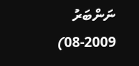ނަންބަރު 2009-08)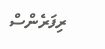ރިފަރެންސް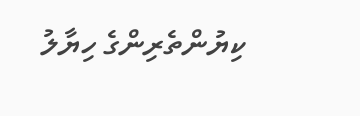ކިޔުންތެރިންގެ ހިޔާލު